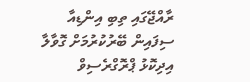ރާއްޖޭގައި ތިބި އިންޑިއާ ސިފައިން ބޭރުކުރުމަށް ގޮވާލާ އިދިކޮޅު ޕްރޮގްރެސިވް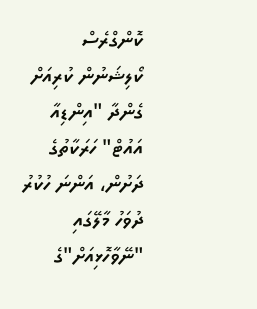ކޮންގްރެސް ކޯލިޝަނުން ކުރިއަށް ގެންދާ "އިންޑިއާ އައުޓް" ހަރަކާތުގެ ދަށުން، އަންނަ ހުކުރު ދުވަހު މާލޭގައި "ނޭވާހޮޅިއަށް"ގެ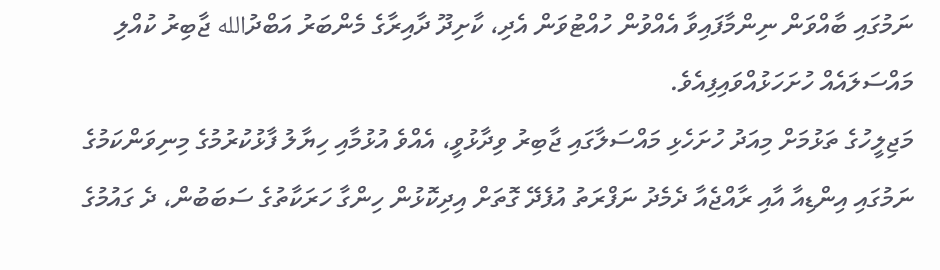ނަމުގައި ބާއްވަން ނިންމާފައިވާ އެއްވުން ހުއްޓުވަން އެދި، ކާށިދޫ ދާއިރާގެ މެންބަރު އަބްދުالله ޖާބިރު ކުއްލި މައްސަލައެއް ހުށަހަޅުއްވައިފިއެވެ.
މަޖިލީހުގެ ތަޅުމަށް މިއަދު ހުށަހެޅި މައްސަލާގައި ޖާބިރު ވިދާޅުވީ، އެއްވެ އުޅުމާއި ހިޔާލު ފާޅުކުރުމުގެ މިނިވަންކަމުގެ ނަމުގައި އިންޑިއާ އާއި ރާއްޖެއާ ދެމެދު ނަފްރަތު އުފެދޭ ގޮތަށް އިދިކޮޅުން ހިންގާ ހަރަކާތުގެ ސަބަބުން، ދެ ގައުމުގެ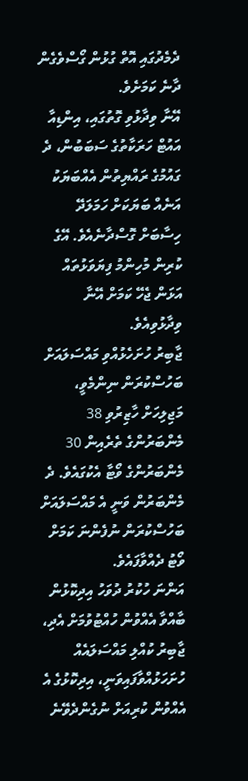ދެމެދުގައި އޮތް ގުޅުން ގޯސްވެގެން ދާނެ ކަމަށެވެ.
އޭނާ ވިދާޅުވި ގޮތުގައި، އިންޑިއާ އައުޓް ހަރަކާތުގެ ސަބަބުން، ދެ ގައުމުގެ ރައްޔިތުން އެއްބަޔަކު އަނެއް ބަޔަކަށް ހަމަލަދޭ ހިސާބަށް ގޮސްދާނެއެވެ. އޭގެ ކުރިން މުހިންމު ފިޔަވަޅުތައް އަޅަން ޖެހޭ ކަމަށް އޭނާ ވިދާޅުވިއެވެ.
ޖާބިރު ހުށަހެޅުއްވި މައްސަލައަށް ބަހުސްކުރަން ނިންމެވީ، މަޖިލިހަށް ހާޒިރުވި 38 މެންބަރުންގެ ތެރެއިން 30 މެންބަރުންގެ ވޯޓާ އެކުގައެވެ. ދެ މެންބަރުން ވަނީ އެ މައްސަލައަށް ބަހުސްކުރަން ނުފެންނަ ކަމަށް ވޯޓު ދެއްވާފައެވެ.
އަންނަ ހުކުރު ދުވަހު އިދިކޮޅުން ބާއްވާ އެއްވުން ހުއްޓުވުމަށް އެދި، ޖާބިރު ކުއްލި މައްސަލައެއް ހުށަހަޅުއްވާފައިވަނީ، އިދިކޮޅުގެ އެ އެއްވުން ކުރިއަށް ނުގެންދެވޭނެ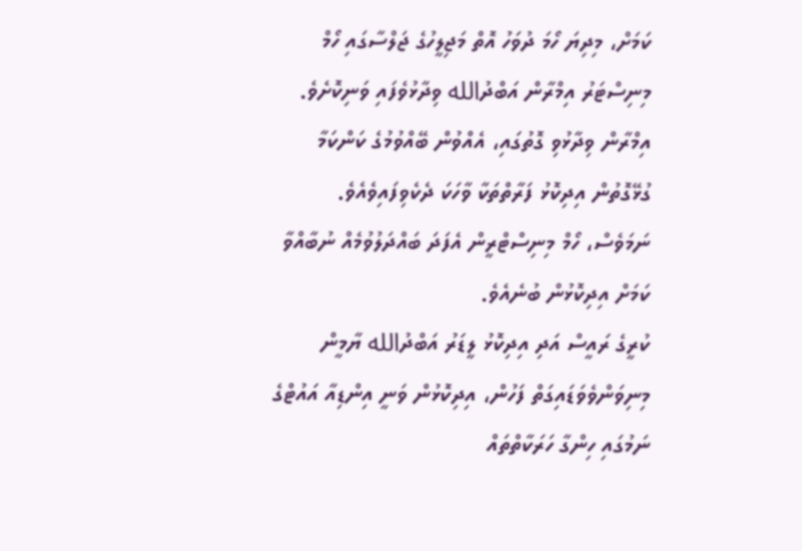ކަމަށް، މިދިޔަ ހޯމަ ދުވަހު އޮތް މަޖިލީހުގެ ޖަލްސާގައި ހޯމް މިނިސްޓަރު އިމްރާން އަބްދުالله ވިދާޅުވެފައި ވަނިކޮށެވެ. އިމްރާން ވިދާޅުވި ގޮތުގައި، އެއްވުން ބޭއްވުމުގެ ކަންކަމާ ގުޅޭގޮތުން އިދިކޮޅު ފަރާތްތަކާ ވާހަކަ ދެކެވިފައިވެއެވެ. ނަމަވެސް، ހޯމް މިނިސްޓްރީން އެފަދަ ބައްދަލުވުމެއް ނުބާއްވާ ކަމަށް އިދިކޮޅުން ބުނެއެވެ.
ކުރީގެ ރައީސް އަދި އިދިކޮޅު ލީޑަރު އަބްދުالله ޔާމީން މިނިވަންވެވަޑައިގަތް ފަހުން، އިދިކޮޅުން ވަނީ އިންޑިއާ އައުޓްގެ ނަމުގައި ހިންގާ ހަރަކާތްތައް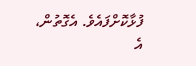ފުޅާކޮށްފައެވެ. އެގޮތުން، އެ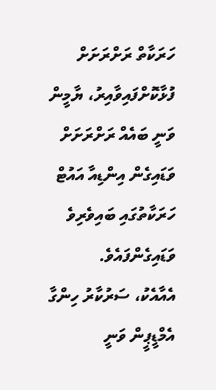ހަރަކާތް ރަށްރަށަށް ފުޅާކޮށްފައިވާއިރު، ޔާމީން ވަނީ ބައެއް ރަށްރަށަށް ވަޑައިގެން އިންޑިއާ އައުޓް ހަރަކާތުގައި ބައިވެރިވެ ވަޑައިގެންފައެވެ.
އެއާއެކު، ސަރުކާރު ހިންގާ އެމްޑީޕީން ވަނީ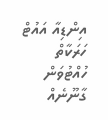އިންޑިއާ އައުޓް ހަރަކާތް ހުއްޓުވަން ގާނޫނެއް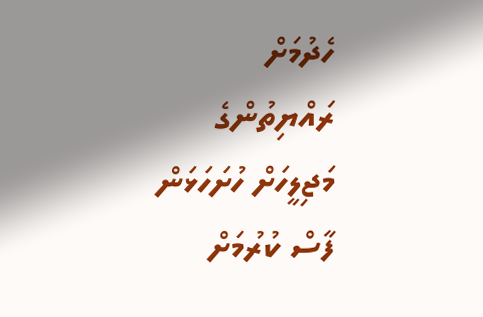ހެދުމަށް ރައްޔިތުންގެ މަޖިލީހަށް ހުށަހަޅަން ފާސް ކުރުމަށް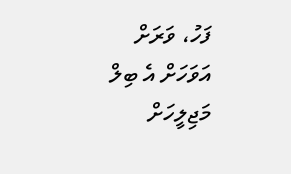ފަހު، ވަރަށް އަވަހަށް އެ ބިލް މަޖިލީހަށް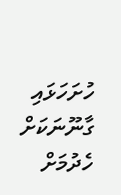ހުށަހަޅައި ގާނޫނަކަށް ހެދުމަށް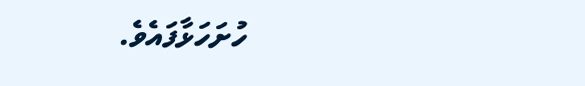ހުށަހަޅާފައެވެ.